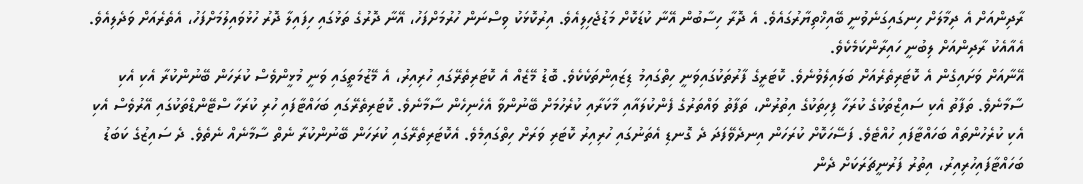ރާދިންއަށް އެ ދިމާލަށް ހިނގައިގަނެވުނީ ބޭއިޚްތިޔާރުގައެވެ. އެ ދޮރާ ހިސާބުން އޭނާ ކުޑަކޮށް މަޑުޖެހިލިއެވެ. އިރުކޮޅަކު ވިސްނަން ހުރުމަށްފަހު، އޭނާ ދޮރުގެ ތަޅުގައި ހިފައިލާ ދޮރު ހުޅުވައިލުމަށްފަހު، އެތެރެއަށް ވަދެލިއެވެ. އެއާއެކު ރާދިންއަށް ލިބުނީ ހައިރާންކަމެކެވެ.
އޭނާއަށް ވަށައިގެން އެ ކޮޓަރިތެރެއަށް ބަލައިލެވުނެވެ. ކޮޓަރީގެ ފާރުތަކުގައިވަނީ ހިތްގައިމު ޑިޒައިންތަކެކެވެ. ބޮޑު މޭޒެއް އެ ކޮޓަރިތެރޭގައި ހުރިއިރު، އެ މޭޒުމަތީގައި ވަނީ މުޅީންވެސް ކުރަހަން ބޭނުންކުރާ އެކި އެކި ސާމާނެވެ. ތަފާތު އެކި ސައިޒްތަކުގެ ކުރަހާ ފިހިތަކުގެ އިތުރުން، ތަފާތު ވައްތަރުގެ ފެންކުލައާއި މާކަރާއި ކުރެހުމަށް ބޭނުންވާ އެހެނިހެން ސާމާނެވެ. ކޮޓަރިތެރޭގައި ބަހައްޓާފައި ހުރި ކުރަހާ ސްޓޭންޑްތަކުގައި އޭރުވެސް އެކި އެކި ކުރެހުންތައް ބަހައްޓާފައި ހުއްޓެވެ. ފަސޭހަކޮށް ކުރަހަން އިނދެވޭފަދަ ދެ ގޮނޑި އެތަނުގައި ހުރިއިރު ކޮޓަރި ވަރަށް ހިތްގައިމެވެ. އެކޮޓަރިތެރޭގައި ކުރަހަން ބޭނުންކުރާ ނެތް ސާމާނެއް ނެތެވެ. ދެ ސައިޒުގެ ކަބަޑު ބަހައްޓާފައިހުރިއިރު، އިތުރު ފަރުނީޗަރަކަށް ދެން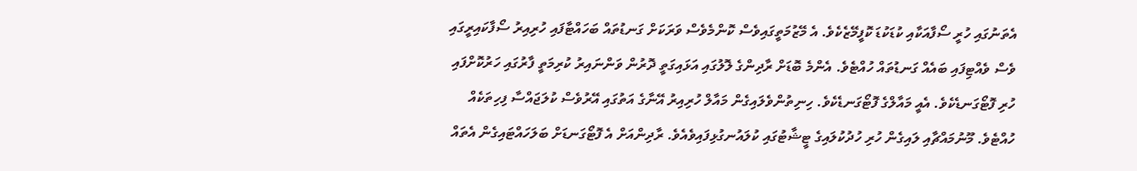އެތަނުގައި ހުރީ ސޯފާއަކާއި ކުޑަކުޑަ ކޮފީމޭޒެކެވެ. އެ މޭޒުމަތީގައިވެސް ކޮންމެވެސް ވަރަކަށް ގަނޑުތައް ބަހައްޓާފައި ހުރިއިރު ސޯފާކައިރީގައި ވެސް ވެއްޓިފައި ބައެއް ގަނޑުތައް ހުއްޓެވެ. އެންމެ ބޮޑަށް ރާދިންގެ ލޮލުގައި އަޅައިގަތީ ދޮރުން ވަންނައިރު ކުރިމަތީ ފާރުގައި ހަރުކޮށްފައި ހުރި ފޮޓޯގަނޑެކެވެ. އެއީ މައާލްގެ ފޮޓޯގަނޑެކެވެ. ހިނިތުންވެލައިގެން މައާލް ހުރިއިރު އޭނާގެ އަތުގައި އޭރުވެސް ކުލަޖައްސާ ފިހިތަކެއް ހުއްޓެވެ. މޫނުމައްޗާއި ލައިގެން ހުރި ހުދުކުލައިގެ ޓީޝާޓުގައި ކުލައުނގުޅިފައިވެއެވެ. ރާދިންއަށް އެ ފޮޓޯގަނޑަށް ބަލަހައްޓައިގެން އެތައް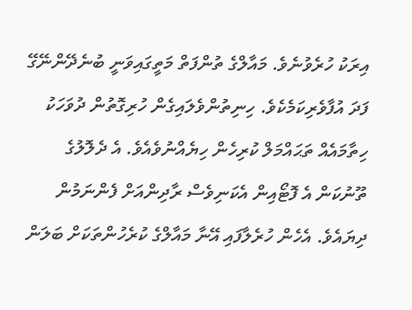އިރަކު ހުރެވުނެވެ. މައާލްގެ ތުންފަތް މަތީގައިވަނީ ބުނެދޭންނޭގޭ ފަދަ އުފާވެރިކަމެކެވެ. ހިނިތުންވެލައިގެން ހުރިގޮތުން ދުވަހަކު ހިތާމައެއް ތަޙައްމަލް ކުރިހެން ހިޔެއްނުވެއެވެ. އެ ދެލޮލުގެ ތޫނުކަން އެ ފޮޓޯއިން އެކަނިވެސް ރާދިންއަށް ފެންނަމުން ދިޔައެވެ. އެހެން ހުރެލާފައި އޭނާ މައާލްގެ ކުރެހުންތަކަށް ބަލަން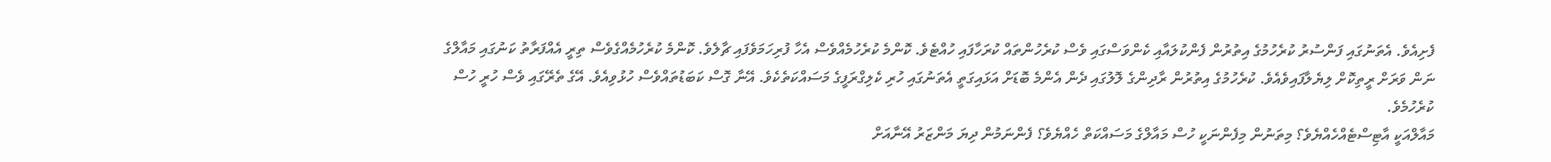ފެށިއެވެ. އެތަނުގައި ފަންސުރު ކުރެހުމުގެ އިތުރުން ފެންކުލައާއި ކެންވަސްގައި ވެސް ކުރެހުންތައް ކުރަހާފައި ހުއްޓެވެ. ކޮންމެ ކުރެހުމެއްވެސް އެހާ ފުރިހަމަވެފައި ޗާލެވެ. ކޮންމެ ކުރެހުމެއްގެވެސް ތިރީ އެއްފަރާތު ކަނުގައި މައާލްގެ ނަން ވަރަށް ރީތިކޮށް ލިޔެލާފައިވެއެވެ. ކުރެހުމުގެ އިތުރުން ރާދިންގެ ލޮލުގައި ދެން އެންމެ ބޮޑަށް އަޅައިގަތީ އެތަނުގައި ހުރި ކެލިގްރަފީގެ މަސައްކަތެކެވެ. އޭނާ ގޮސް ކަބަޑުތައްވެސް ހުޅުވިއެވެ. އޭގެ ތެރޭގައި ވެސް ހުރީ ހުސް ކުރެހުމެވެ.
މައާލްއަކީ އާޓިސްޓެއްހެއްޔެވެ؟ މިތަނުން މިފެންނަކީ ހުސް މައާލްގެ މަސައްކަތް ހެއްޔެވެ؟ ފެންނަމުން ދިޔަ މަންޒަރު އޭނާއަށް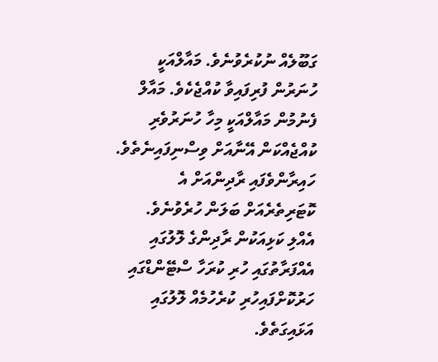ގަބޫލެއް ނުކުރެވުނެވެ. މައާލްއަކީ ހުނަރުން ފުރިފައިވާ ކުއްޖެކެވެ. މައާލް ފެނުމުން މައާލްއަކީ މިހާ ހުނަރުވެރި ކުއްޖެއްކަން އޭނާއަށް ވިސްނިފައިނެތެވެ. ހައިރާންވެފައި ރާދިންއަށް އެ ކޮޓަރިތެރެއަށް ބަލަން ހުރެވުނެވެ.
އެއްލި ކަޅިއަކުން ރާދިންގެ ލޮލުގައި އެއްފަރާތުގައި ހުރި ކުރަހާ ސްޓޭންޑްގައި ހަރުކޮށްފައިހުރި ކުރެހުމެއް ލޮލުގައި އަޅައިގަތެވެ.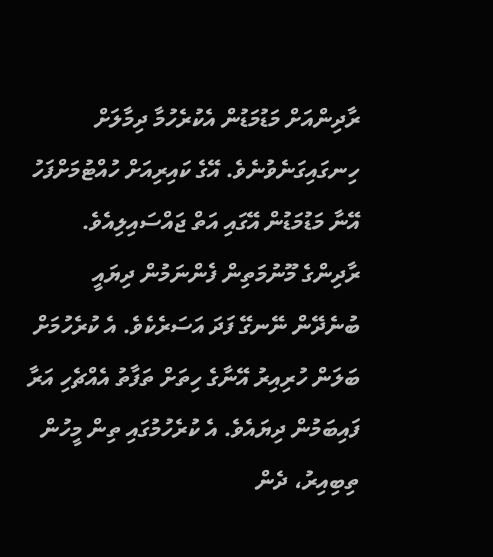ރާދިންއަށް މަޑުމަޑުން އެކުރެހުމާ ދިމާލަށް ހިނގައިގަނެވުނެވެ. އޭގެ ކައިރިއަށް ހުއްޓުމަށްފަހު އޭނާ މަޑުމަޑުން އޭގައި އަތް ޖައްސައިލިއެވެ. ރާދިންގެ މޫނުމަތިން ފެންނަމުން ދިޔައީ ބުނެދޭން ނޭނގޭ ފަދަ އަސަރެކެވެ. އެ ކުރެހުމަށް ބަލަން ހުރިއިރު އޭނާގެ ހިތަށް ތަފާތު އެއްޗެހި އަރާ ފައިބަމުން ދިޔައެވެ. އެ ކުރެހުމުގައި ތިން މީހުން ތިބިއިރު، ދެން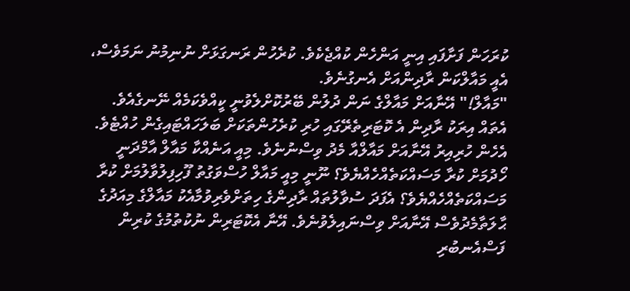ކުރަހަން ފަށާފައި އިނީ އަންހެން ކުއްޖެކެވެ. ކުރެހުން ރަނގަޅަށް ނުނިމުނު ނަމަވެސް، އެއީ މައާލްކަން ރާދިންއަށް އެނގުނެވެ.
"މައާލް!" އޭނާއަށް މައާލްގެ ނަން ދުލުން ބޭރުކޮށްލެވުނީ ކީއްވެކަމެއް ނޭނގެއެވެ. އެތައް އިރަކު ރާދިން އެ ކޮޓަރިތެރޭގައި ހުރި ކުރެހުންތަކަށް ބަލަހައްޓައިގެން ހުއްޓެވެ. އެހެން ހުރިއިރު އޭނާއަށް މައާލްއާ މެދު ވިސްނުނެވެ. މިއީ އަނެއްކާ މައާލް އާމްދަނީ ހޯދުމަށް ކުރާ މަސައްކަތެއްހެއްޔެވެ؟ ނޫނީ މިއީ މައާލް ހުސްވަގުތު ފޫހިފިލުވާލުމަށް ކުރާ މަސައްކަތެއްހެއްޔެވެ؟ އެފަދަ ސުވާލުތައް ރާދިންގެ ހިތަށްވެރިވުމާއެކު މައާލްގެ މިއަދުގެ ޙާލަތާމެދުވެސް އޭނާއަށް ވިސްނައިލެވުނެވެ. އޭނާ އެކޮޓަރިން ނުކުތުމުގެ ކުރިން ފަސްއެނބުރި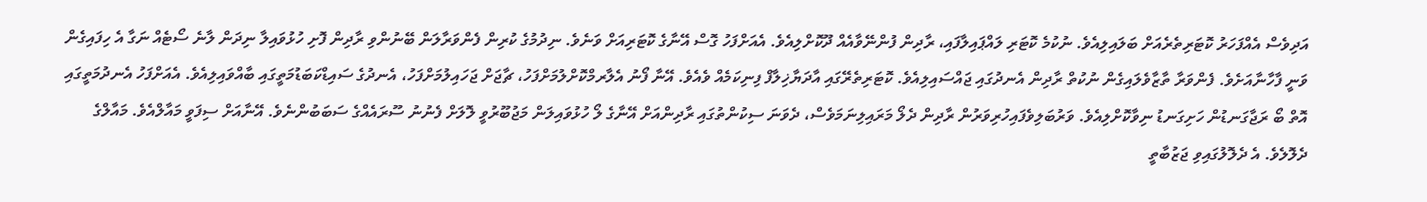އަދިވެސް އެއްފަހަރު ކޮޓަރިތެރެއަށް ބަލައިލިއެވެ. ނުކުމެ ކޮޓަރި ލައްޕައިލާފައި، ރާދިން ފުންނޭވާއެއް ދޫކޮށްލިއެވެ. އެއަށްފަހު ގޮސް އޭނާގެ ކޮޓަރިއަށް ވަނެވެ. ނިދުމުގެ ކުރިން ފެންވަރާލަން ބޭނުންވި ރާދިން ފޮށި ހުޅުވައިލާ ނިދަން ލާނެ ސޯޓެއް ނަގާ އެ ހިފައިގެން ވަނީ ފާހާނާއަށެވެ. ފެންވަރާ ތާޒާވެލައިގެން ނުކުތް ރާދިން އެނދުގައި ޖައްސައިލިއެވެ. ކޮޓަރިތެރޭގައި އާދަޔާޚިލާފް ފިނިކަމެއް ވެއެވެ. އޭނާ ފޯނު އެލާރމްކޮށްލުމަށްފަހު، ޗާޖަށް ޖަހައިލުމަށްފަހު، އެނދުގެ ސައިޑްކަބަޑުމަތީގައި ބާއްވައިލިއެވެ. އެއަށްފަހު އެނދުމަތީގައި އޮތް ބޯ ރަޖާގަނޑުން ހަށިގަނޑު ނިވާކޮށްލިއެވެ. ވަރުބަލިވެފައިހުރިވަރުން ރާދިން ދެލޯ މަރައިލިނަމަވެސް، ދެވަނަ ސިކުންތުގައި ރާދިންއަށް އޭނާގެ ލޯ ހުޅުވައިލަން މަޖުބޫރުވީ ލޮލަށް ފެނުނު ސޫރައެއްގެ ސަބަބުންނެވެ. އޭނާއަށް ސިފަވީ މައާލްއެވެ. މައާލްގެ ދެލޮލެވެ. އެ ދެލޮލުގައިވި ޖަޒުބާތީ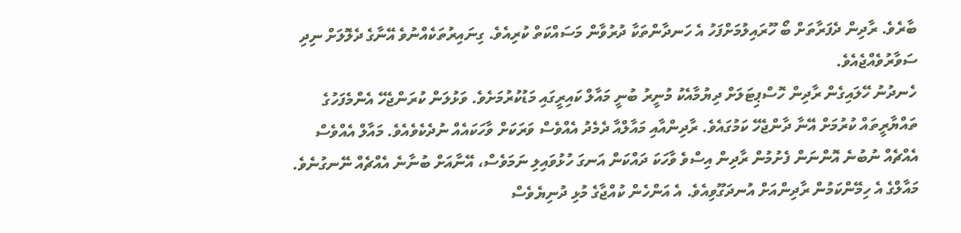ބާރެވެ. ރާދިން ދެފަރާތަށް ބޯ ހޫރައިލުމަށްފަހު އެ ހަނދާންތަކާ ދުރުވާން މަސައްކަތް ކުރިއެވެ. ގިނައިރުތަކެއްނުވެ އޭނާގެ ދެލޮލަށް ނިދި ސަވާރުވެއްޖެއެވެ.
ހެނދުނު ހޭލައިގެން ރާދިން ހޮސްޕިޓަލަށް ދިޔުމާއެކު މުނީރު ބުނީ މައާލް ކައިރީގައި މަޑުކުރުމަށެވެ. ވަޅުލަން ކުރަންޖެހޭ އެންމެފަހުގެ ތައްޔާރީތައް ކުރުމަށް އޭނާ ދާންޖެހޭ ކަމުގައެވެ. ރާދިންއާއި މައާލްއާ ދެމެދު އެއްވެސް ވަރަކަށް ވާހަކައެއް ނުދެކެވެއެވެ. މައާލް އެއްވެސް އެއްޗެއް ނުބުނެ އޮންނަން ފެށުމުން ރާދިން އިސްވެ ވާހަކަ ދައްކަން އަނގަ ހުޅުވައިލި ނަމަވެސް، އޭނާއަށް ބުނާނެ އެއްޗެއް ނޭނގުނެވެ. މައާލްގެ އެ ހިމޭންކަމުން ރާދިންއަށް އުނދަގޫވިއެވެ. އެ އަންހެން ކުއްޖާގެ މުޅި ދުނިޔެވެސް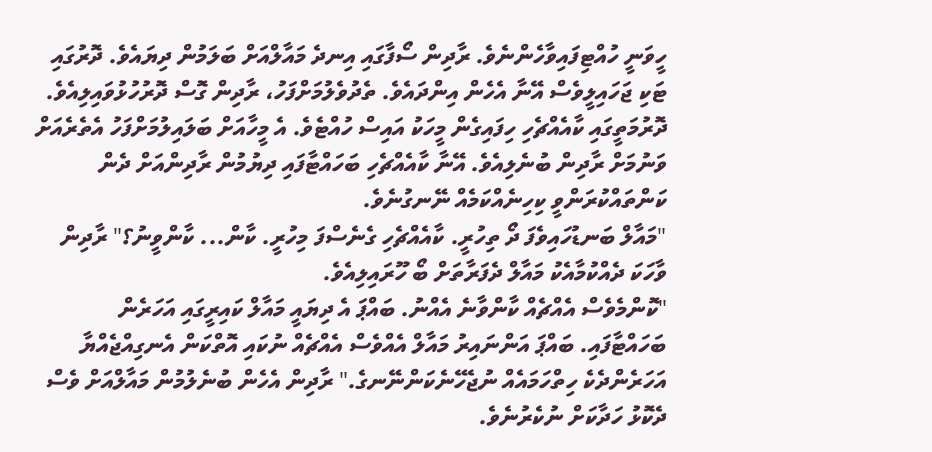ހީވަނީ ހުއްޓިފައިވާހެންނެވެ. ރާދިން ސޯފާގައި އިނދެ މައާލްއަށް ބަލަމުން ދިޔައެވެ. ދޮރުގައި ޓަކި ޖަހައިލީވެސް އޭނާ އެހެން އިންދައެވެ. ތެދުވެލުމަށްފަހު، ރާދިން ގޮސް ދޮރުހުޅުވައިލިއެވެ. ދޮރުމަތީގައި ކާއެއްޗެހި ހިފައިގެން މީހަކު އައިސް ހުއްޓެވެ. އެ މީހާއަށް ބަލައިލުމަށްފަހު އެތެރެއަށް ވަނުމަށް ރާދިން ބުނެލިއެވެ. އޭނާ ކާއެއްޗެހި ބަހައްޓާފައި ދިޔުމުން ރާދިންއަށް ދެން ކަންތައްކުރަންވީ ކިހިނެއްކަމެއް ނޭނގުނެވެ.
"މައާލް ބަނޑުހައިވެފަ ދޯ ތިހުރީ. ކާއެއްޗެހި ގެނެސްފަ މިހުރީ. ކާން... ކާންވީނު؟" ރާދިން ވާހަކަ ދެއްކުމާއެކު މައާލް ދެފަރާތަށް ބޯ ހޫރައިލިއެވެ.
"ކޮންމެވެސް އެއްޗެއް ކާންވާނެ އެއްނު. ބައްޕަ އެ ދިޔައީ މައާލް ކައިރީގައި އަހަރެން ބަހައްޓާފައި. ބައްޕަ އަންނައިރު މައާލް އެއްވެސް އެއްޗެއް ނުކައި އޮތްކަން އެނގިއްޖެއްޔާ އަހަރެންދެކެ ހިތްހަމައެއް ނުޖެހޭނެކަންނޭނގެ." ރާދިން އެހެން ބުނެލުމުން މައާލްއަށް ވެސް ދެކޮޅު ހަދާކަށް ނުކެރުނެވެ.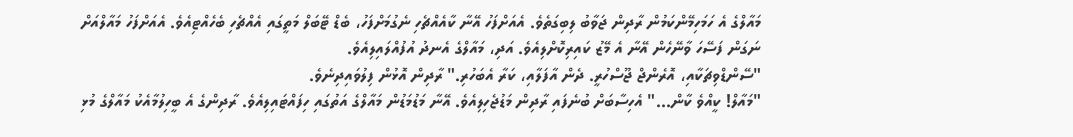މައާލްގެ އެ ހަމަހިމޭންކަމުން ރާދިން ޖަވާބު ލިބިގަތެވެ. އެއަށްފަހު އޭނާ ކާއެއްޗެހި ނެގުމަށްފަހު، ބެޑް ޓޭބަލް މަތީގައި އެއްޗެހި ބެހެއްޓިއެވެ. އެއަށްފަހު މައާލްއަށް ނަގަން ފަސޭހަ ވާނޭހެން އޭނާ އެ މޭޒު ކައިރިކޮށްލިއެވެ. އަދި، މައާލްގެ އެނދު އުފުއްލައިލިއެވެ.
"ސޭންޑްވިޗަކާއި، އޮރެންޖް ޖޫސްހުރީ. ދެން އާފަލާއި، ކަރާ އެބަހުރި." ރާދިން އޮޅުން ފިލުވައިދިނެވެ.
"މައާލް! ކީއްވެ ކާން..." އެހިސާބަށް ބުނެފައި ރާދިން މަޑުޖެހިލިއެވެ. އޭނާ މަޑުމަޑުން މައާލްގެ އަތުގައި ހިފައްޓައިލިއެވެ. ރާދިންގެ އެ ބީހިލުމާއެކު މައާލްގެ މުޅި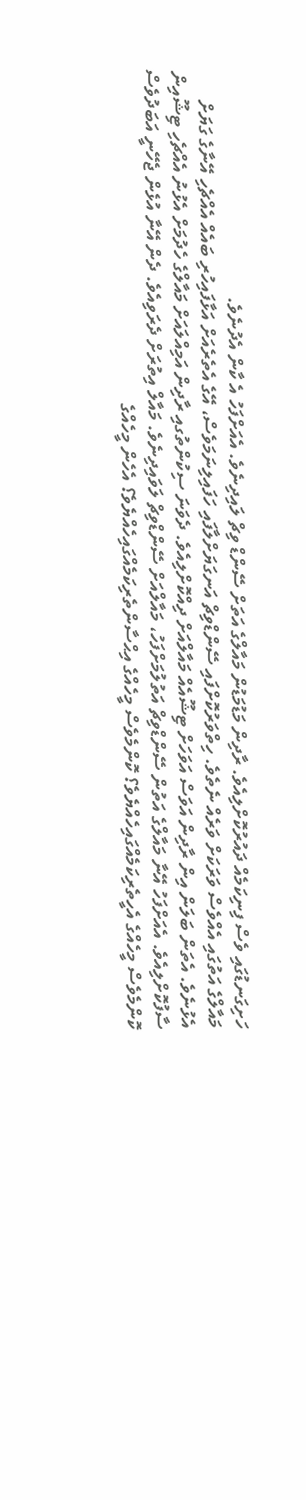ހަށިގަނޑުގައި ވެސް ފިނިކަމެއް ދައުރުކޮށްލިއެވެ. ރާދިން މަޑުމަޑުން މައާލްގެ އަތަށް ސޭންޑް ވިޗް ލައިދިނެވެ. އެއަށްފަހު އެ ކާން އެދުނެވެ.
މައާލްގެ އަތުގައި އެއްވެސް ވަރަކަށް ވަރެއް ނެތެވެ. ހިތްވަރުކޮށްފައި ސޭންޑްވިޗް އަނގަޔަށްލާފައި ހަފައިލިނަމަވެސް، އޭގެ އެތެރެއަށް އަޅާފައިހުރި ބައެއް އެއްޗެހި އޭނާގެ ގަޔަށް އެޅުނެވެ. އެތަން ބަލަން އިން ރާދިން އަވަސް އަވަހަށް ޓިޝޫއެއް މައާލްއަށް ދިއްކޮށްލިއެވެ. ދެވަނަ ސިކުންތުގއި ރާދިން އަމިއްލައަށް މައާލްގެ ހެދުމަށް އެޅުނު އެއްޗެހި ޓިޝޫއިން ސާފުކޮށްލިއެވެ. އެއަށްފަހު އޭނާ މައާލްގެ އަތުން ސޭންޑްވިޗް އަތުލުމަށްފަހު، މައާލްއަށް ސޭންޑްވިޗް ލަވައިދިނެވެ. މައާލް އިތުރަށް ދެރަވިއެވެ. ދެން އޭނާ އުޅެން ޖެހޭނީ އަބަދުވެސް ކޮންމެވެސް މީހެއްގެ އެހީތެރިކަމެއްގައިހެއްޔެވެ؟ ކޮންމެވެސް މީހެއްގެ އިޙްސާންތެރިކަމެއްގައިހެއްޔެވެ؟ އެހެން މީހެއްގެ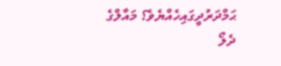ޙަމްދަރުދީގައިހެއްޔެވެ؟ މައާލްގެ ދެލޯ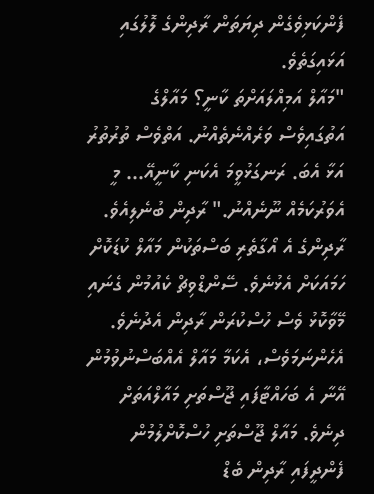ފެންކަޅިވެގެން ދިޔަތަން ރާދިންގެ ލޮލުގައި އަޅައިގަތެވެ.
"މައާލް އަމިއްލައަށްތަ ކާނީ؟ މައާލްގެ އަތުގައިވެސް ވަރެއްނެތެއްނު. އަތްވެސް ތުރުތުރު އަޅާ އެބަ. ރަނގަޅުވީމަ އެކަނި ކާނީއޭ... މީ އެވަރުކަމެއް ނޫނެއްނު." ރާދިން ބުނެލިއެވެ. ރާދިންގެ އެ އޯގާތެރި ބަސްތަކުން މައާލް ކުޑަކޮށް ހަމައަކަށް އެޅުނެވެ. ސޭންޑްވިޗް ކެއުމުން ގެނައި މޭވާކޮޅު ވެސް ހުސްކުރަން ރާދިން އެދުނެވެ. އެހެންނަމަވެސް، އެކަމާ މައާލް އެއްބަސްނުވުމުން އޭނާ އެ ބަހައްޓާފައި ޖޫސްތަށި މައާލްއަތަށް ދިނެވެ. މައާލް ޖޫސްތަށި ހުސްކޮށްލުމުން ފެންދީފައި ރާދިން ބެޑް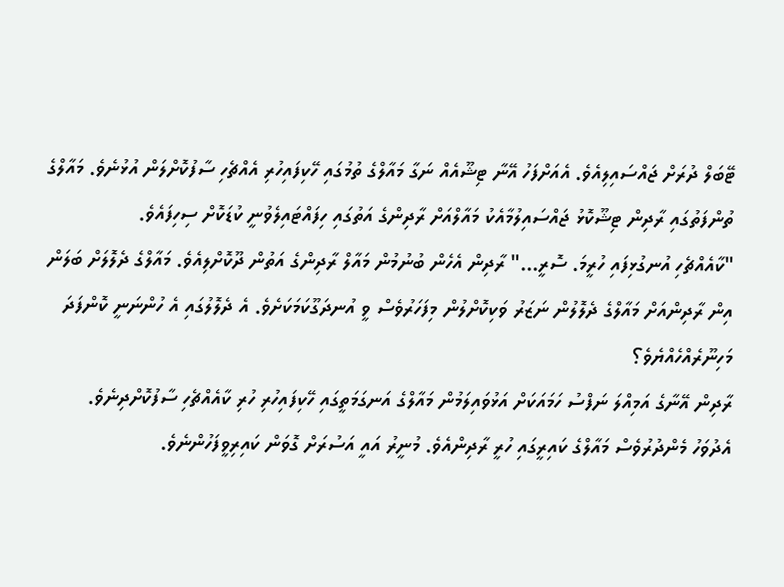ޓޭބަލް ދުރަށް ޖައްސައިލިއެވެ. އެއަށްފަހު އޭނާ ޓިޝޫއެއް ނަގާ މައާލްގެ ތުމުގައި ހޭކިފައިހުރި އެއްޗެހި ސާފުކޮށްލަން އުޅުނެވެ. މައާލްގެ ތުންފަތުގައި ރާދިން ޓިޝޫކޮޅު ޖައްސައިލުމާއެކު މައާލްއަށް ރާދިންގެ އަތުގައި ހިފައްޓައިލެވުނީ ކުޑަކޮށް ސިހިފައެވެ.
"ކާއެއްޗެހި އުނގުޅިފައި ހުރީމަ. ސޮރީ..." ރާދިން އެހެން ބުނުމުން މައާލް ރާދިންގެ އަތުން ދޫކޮށްލިއެވެ. މައާލްގެ ދެލޮލަށް ބަލަން އިން ރާދިންއަށް މައާލްގެ ދެލޮލުން ނަޒަރު ވަކިކޮށްލުން މިފަހަރުވެސް ވީ އުނދަގޫކަމަކަށެވެ. އެ ދެލޮލުގައި އެ ހުންނަނީ ކޮންފަދަ މަހިނޫރެއްހެއްޔެވެ؟
ރާދިން އޭނާގެ އަމިއްލަ ނަފްސު ހަމައަކަށް އަޅުވައިލަމުން މައާލްގެ އަނގަމަތީގައި ހޭކިފައިހުރި ހުރި ކާއެއްޗެހި ސާފުކޮށްދިނެވެ.
އެދުވަހު މެންދުރުވެސް މައާލްގެ ކައިރީގައި ހުރީ ރާދިންއެވެ. މުނީރު އައީ އަސުރަށް ގޮވަން ކައިރިވީފަހުންނެވެ.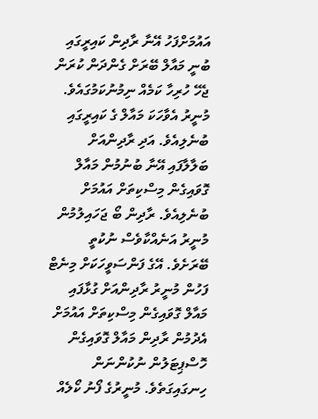އައުމަށްފަހު އޭނާ ރާދިން ކައިރީގައި ބުނީ މައާލް ބޭރަށް ގެންދަން ކުރަން ޖެހޭ ހުރިހާ ކަމެއް ނިމުނުކަމުގައެވެ. މުނީރު އެވާހަކަ މައާލް ގެ ކައިރީގައި ބުނެލިއެވެ. އަދި ރާދިންއަށް ބަލާލާފައި އޭނާ ބުނުމުން މައާލް ގޮވައިގެން މިސްކިތަށް އައުމަށް ބުނެލިއެވެ. ރާދިން ބޯ ޖަހައިލުމުން މުނީރު އަނެއްކާވެސް ނުކުތީ ބޭރަށެވެ. އޭގެ ފަންސަވީހަކަށް މިނެޓް ފަހުން މުނީރު ރާދިންއަށް ގުޅާފައި މައާލް ގޮވައިގެން މިސްކިތަށް އައުމަށް އެދުމުން ރާދިން މައާލް ގޮވައިގެން ހޮސްޕިޓަލުން ނުކުންނަން ހިނގައިގަތެވެ. މުނީރުގެ ފޯނު ކޯލެއް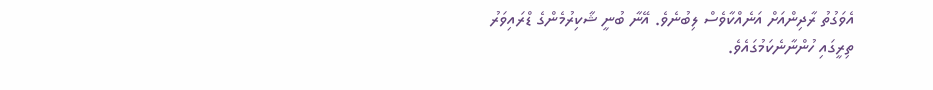އެވަގުތު ރާދިންއަށް އަނެއްކާވެސް ލިބުނެވެ. އޭނާ ބުނީ ޝާކިރުމެންގެ ޑްރައިވަރު ތިރީގައި ހުންނާނެކަމުގައެވެ.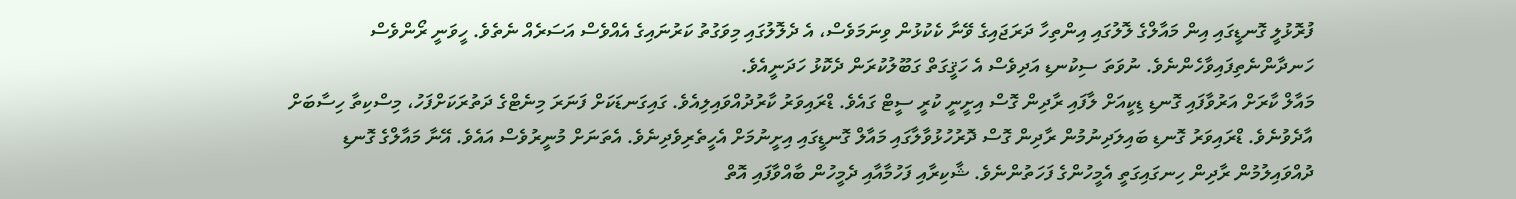ފުރޮޅުލީ ގޮނޑީގައި އިން މައާލްގެ ލޮލުގައި އިންތިހާ ދަރަޖައިގެ ވޭނާ ކެކުޅުން ވިނަމަވެސް، އެ ދެލޮލުގައި މިވަގުތު ކަރުނައިގެ އެއްވެސް އަސަރެއް ނެތެވެ. ހީވަނީ ރޯންވެސް ހަނދާންނެތިފައިވާހެންނެވެ. ނުވަތަ ސިކުނޑި އަދިވެސް އެ ހަޤީގަތް ގަބޫލުކުރަން ދެކޮޅު ހަދަނީއެވެ.
މައާލް ކާރަށް އަރުވާފައި ގޮނޑި ޑިކީއަށް ލާފައި ރާދިން ގޮސް އިށީނީ ކުރީ ސީޓް ގައެވެ. ޑްރައިވަރު ކާރުދުއްވައިލިއެވެ. ގައިގަނޑަކަށް ފަނަރަ މިނެޓްގެ ދަތުރަކަށްފަހު، މިސްކިތާ ހިސާބަށް އާދެވުނެވެ. ޑްރައިވަރު ގޮނޑި ބައިލަދިނުމުން ރާދިން ގޮސް ދޮރުހުޅުވާލާގައި މައާލް ގޮނޑީގައި އިށީނުމަށް އެހީތެރިވެދިނެވެ. އެތަނަށް މުނީރުވެސް އައެވެ. އޭނާ މައާލްގެ ގޮނޑި ދުއްވައިލުމުން ރާދިން ހިނގައިގަތީ އެމީހުންގެ ފަހަތުންނެވެ. ޝާކިރާއި ފަހުމާއާއި ދެމީހުން ބާއްވާފައި އޮތް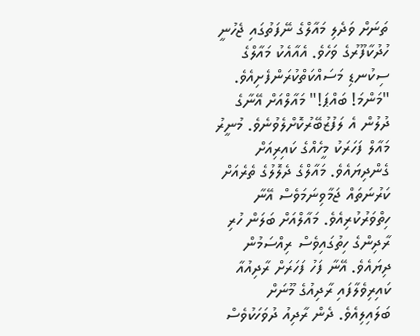ތަނަށް ވަދެލި މައާލްގެ ނޭފަތުގައި ޖެހުނީ ހުދުކާފޫރުގެ ވަހެވެ. އެއާއެކު މައާލްގެ ސިކުނޑި މަސައްކަތްކުރަންފެށިއެވެ.
"މަންމަ! ބައްޕަ!" މައާލްއަށް އޭނާގެ ދުލުން އެ ލަފުޒުބޭރުކޮށްލެވުނެވެ. މުނީރު މައާލް ފަހަރަކު މީހެއްގެ ކައިރިއަށް ގެންދިޔައެވެ. މައާލްގެ ދެލޮލުގެ ތެރެއަށް ކަރުނަތައް ޖަމާވިނަމަވެސް އޭނާ ހިތްވަރުކުރިއެވެ. މައާލްއަށް ބަލަން ހުރި ރާދިންގެ ހިތުގައިވެސް ރިއްސަމުން ދިޔައެވެ. އޭނާ ފަހު ފަހަރަށް ރާދިއުއާ ކައިރިވެލާފައި ރާދިއުގެ މޫނަށް ބަލައިލިއެވެ. ދެން ރާދިއު ދުވަހަކުވެސް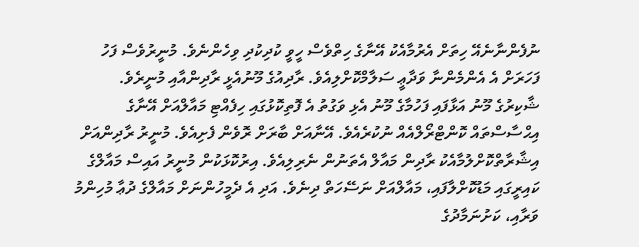ނުފެންނާނެއޭ ހިތަށް އެރުމާއެކު އޭނާގެ ހިތްވެސް ހީވީ ކުދިކުދި ވިހެންނެވެ. މުނީރުވެސް ފަހު ފަހަރަށް އެ އެންމެންނާ ވަދާޢީ ސަލާމްކޮށްލިއެވެ. ރާދިއުގެ މޫނުއެޅީ ރާދިންއާއި މުނީރެވެ. ޝާކިރުގެ މޫނު އަޅާފައި ފަހުމާގެ މޫނު އެޅި ވަގުތު އެ ފޮތިކޮޅުގައި ހިފެއްޓި މައާލްއަށް އޭނާގެ އިޙްސާސްތައް ކޮންޓްރޯލްއެއް ނުކުރެއެވެ. އޭނާއަށް ބާރަށް ރޮވެން ފެށިއެވެ. މުނީރު ރާދިންއަށް އިޝާރާތްކޮށްލުމާއެކު ރާދިން މައާލް އެތަނުން ނެރިލިއެވެ. އިރުކޮޅަކުން މުނީރު އައިސް މައާލްގެ ކައިރީގައި މަޑުކޮށްލާފައި، މައާލްއަށް ނަސޭހަތް ދިނެވެ. އަދި އެ ދެމީހުންނަށް މައާލްގެ ދުޢާ މުހިންމު ވަރާއި، ކަށުނަމާދުގެ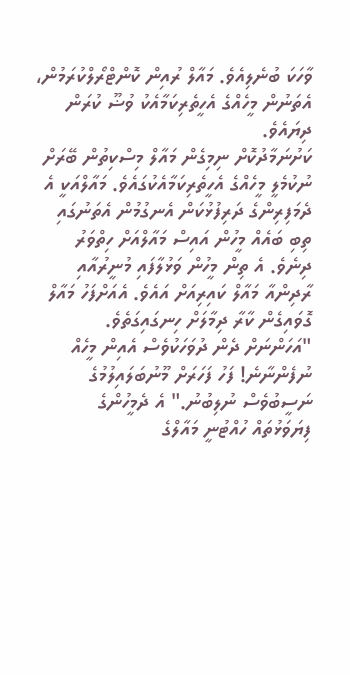ވާހަކަ ބުނެލިއެވެ. މައާލް ރުއިން ކޮންޓްރޯލްކުރަމުން، އެތަނުން މީހެއްގެ އެހީތެރިކަމާއެކު ވުޟޫ ކުރަން ދިޔައެވެ.
ކަށުނަމާދުކޮށް ނިމިގެން މައާލް މިސްކިތުން ބޭރަށް ނުކުމެލީ މީހެއްގެ އެހީތެރިކަމާއެކުގައެވެ. މައާލްއަކީ އެ ދެމަފިރިންގެ ދަރިފުޅުކަން އެނގުމުން އެތަނުގައި ތިބި ބައެއް މީހުން އައިސް މައާލްއަށް ހިތްވަރު ދިނެވެ. އެ ތިން މީހުން ވަޅުލާފައި މުނީރުއާއި ރާދިންއާ މައާލް ކައިރިއަށް އައެވެ. އެއަށްފަހު މައާލް ގޮވައިގެން ކާރާ ދިމާލަށް ހިނގައިގަތެވެ.
"އަހަންނަށް ދެން ދުވަހަކުވެސް އެއިން މީހެއް ނުފެންނާނެ! ފަހު ފަހަރަށް މޫނުބަލައިލުމުގެ ނަސީބުވެސް ނުލިބުނު." އެ ދެމީހުންގެ ފިޔަވަޅުތައް ހުއްޓުނީ މައާލްގެ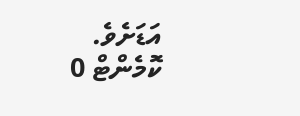އަޑަށެވެ.
ކޮމެންޓް 0